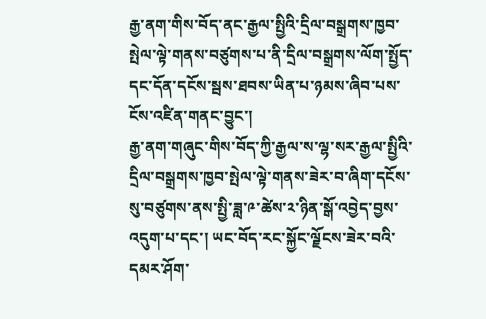རྒྱ་ནག་གིས་བོད་ནང་རྒྱལ་སྤྱིའི་དྲིལ་བསྒྲགས་ཁྱབ་སྤེལ་ལྟེ་གནས་བཙུགས་པ་ནི་དྲིལ་བསྒྲགས་ལོག་སྤྱོད་དང་དོན་དངོས་སྦས་ཐབས་ཡིན་པ་ཉམས་ཞིབ་པས་ངོས་འཛིན་གནང་བྱུང་།
རྒྱ་ནག་གཞུང་གིས་བོད་ཀྱི་རྒྱལ་ས་ལྷ་སར་རྒྱལ་སྤྱིའི་དྲིལ་བསྒྲགས་ཁྱབ་སྤེལ་ལྟེ་གནས་ཟེར་བ་ཞིག་དངོས་སུ་བཙུགས་ནས་སྤྱི་ཟླ་༩་ཚེས་༢་ཉིན་སྒོ་འབྱེད་བྱས་འདུག་པ་དང་། ཡང་བོད་རང་སྐྱོང་ལྗོངས་ཟེར་བའི་དམར་ཤོག་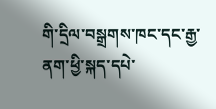གི་དྲིལ་བསྒྲགས་ཁང་དང་རྒྱ་ནག་ཕྱི་སྐད་དཔེ་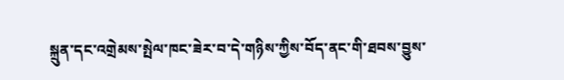སྐྲུན་དང་འགྲེམས་སྤེལ་ཁང་ཟེར་བ་དེ་གཉིས་ཀྱིས་བོད་ནང་གི་ཐབས་བྱུས་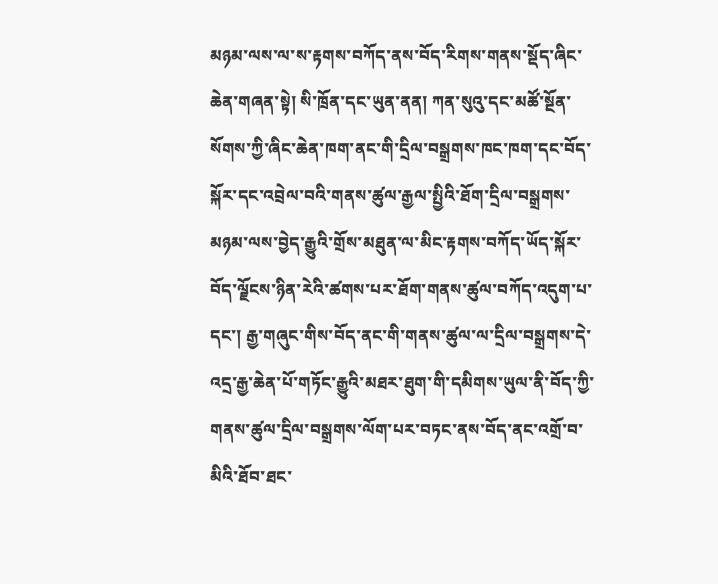མཉམ་ལས་ལ་ས་རྟགས་བཀོད་ནས་བོད་རིགས་གནས་སྡོད་ཞིང་ཆེན་གཞན་སྟེ། སི་ཁྲོན་དང་ཡུན་ནན། ཀན་སུའུ་དང་མཚོ་སྔོན་སོགས་ཀྱི་ཞིང་ཆེན་ཁག་ནང་གི་དྲིལ་བསྒྲགས་ཁང་ཁག་དང་བོད་སྐོར་དང་འབྲེལ་བའི་གནས་ཚུལ་རྒྱལ་སྤྱིའི་ཐོག་དྲིལ་བསྒྲགས་མཉམ་ལས་བྱེད་རྒྱུའི་གྲོས་མཐུན་ལ་མིང་རྟགས་བཀོད་ཡོད་སྐོར་བོད་ལྗོངས་ཉིན་རེའི་ཚགས་པར་ཐོག་གནས་ཚུལ་བཀོད་འདུག་པ་དང་། རྒྱ་གཞུང་གིས་བོད་ནང་གི་གནས་ཚུལ་ལ་དྲིལ་བསྒྲགས་དེ་འདྲ་རྒྱ་ཆེན་པོ་གཏོང་རྒྱུའི་མཐར་ཐུག་གི་དམིགས་ཡུལ་ནི་བོད་ཀྱི་གནས་ཚུལ་དྲིལ་བསྒྲགས་ལོག་པར་བཏང་ནས་བོད་ནང་འགྲོ་བ་མིའི་ཐོབ་ཐང་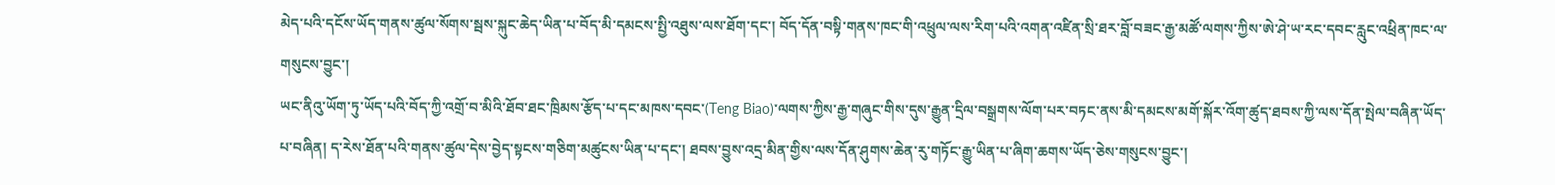མེད་པའི་དངོས་ཡོད་གནས་ཚུལ་སོགས་སྦས་སྐུང་ཆེད་ཡིན་པ་བོད་མི་དམངས་སྤྱི་འཐུས་ལས་ཐོག་དང་། བོད་དོན་བསྟི་གནས་ཁང་གི་འཕྲུལ་ལས་རིག་པའི་འགན་འཛིན་སྲི་ཐར་བློ་བཟང་རྒྱ་མཚོ་ལགས་ཀྱིས་ཨེ་ཤེ་ཡ་རང་དབང་རླུང་འཕྲིན་ཁང་ལ་གསུངས་བྱུང་།
ཡང་ནིའུ་ཡོག་ཏུ་ཡོད་པའི་བོད་ཀྱི་འགྲོ་བ་མིའི་ཐོབ་ཐང་ཁྲིམས་རྩོད་པ་དང་མཁས་དབང་(Teng Biao)་ལགས་ཀྱིས་རྒྱ་གཞུང་གིས་དུས་རྒྱུན་དྲིལ་བསྒྲགས་ལོག་པར་བཏང་ནས་མི་དམངས་མགོ་སྐོར་འོག་ཚུད་ཐབས་ཀྱི་ལས་དོན་སྤེལ་བཞིན་ཡོད་པ་བཞིན། ད་རེས་ཐོན་པའི་གནས་ཚུལ་དེས་བྱེད་སྟངས་གཅིག་མཚུངས་ཡིན་པ་དང་། ཐབས་བྱུས་འདྲ་མིན་གྱིས་ལས་དོན་ཤུགས་ཆེན་རུ་གཏོང་རྒྱུ་ཡིན་པ་ཞིག་ཆགས་ཡོད་ཅེས་གསུངས་བྱུང་།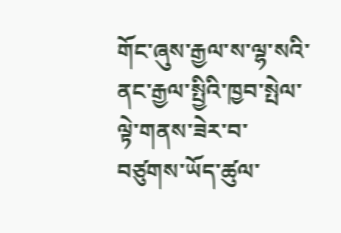གོང་ཞུས་རྒྱལ་ས་ལྷ་སའི་ནང་རྒྱལ་སྤྱིའི་ཁྱབ་སྤེལ་ལྟེ་གནས་ཟེར་བ་བཙུགས་ཡོད་ཚུལ་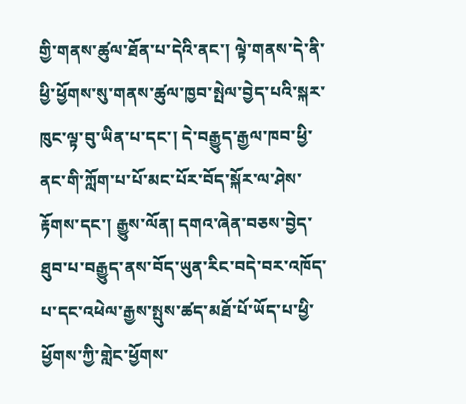གྱི་གནས་ཚུལ་ཐོན་པ་དེའི་ནང་། ལྟེ་གནས་དེ་ནི་ཕྱི་ཕྱོགས་སུ་གནས་ཚུལ་ཁྱབ་སྤེལ་བྱེད་པའི་སྐར་ཁུང་ལྟ་བུ་ཡིན་པ་དང་། དེ་བརྒྱུད་རྒྱལ་ཁབ་ཕྱི་ནང་གི་ཀློག་པ་པོ་མང་པོར་བོད་སྐོར་ལ་ཤེས་རྟོགས་དང་། རྒྱུས་ལོན། དགའ་ཞེན་བཅས་བྱེད་ཐུབ་པ་བརྒྱུད་ནས་བོད་ཡུན་རིང་བདེ་བར་འཁོད་པ་དང་འཕེལ་རྒྱས་སྤུས་ཚད་མཐོ་པོ་ཡོད་པ་ཕྱི་ཕྱོགས་ཀྱི་གླེང་ཕྱོགས་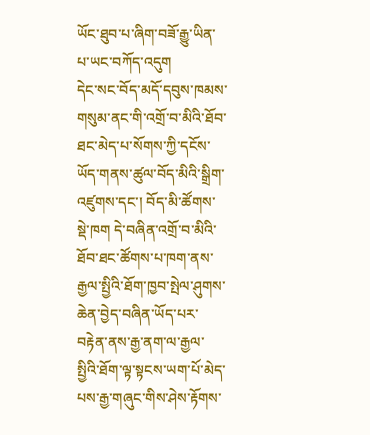ཡོང་ཐུབ་པ་ཞིག་བཟོ་རྒྱུ་ཡིན་པ་ཡང་བཀོད་འདུག
དེང་སང་བོད་མདོ་དབུས་ཁམས་གསུམ་ནང་གི་འགྲོ་བ་མིའི་ཐོབ་ཐང་མེད་པ་སོགས་ཀྱི་དངོས་ཡོད་གནས་ཚུལ་བོད་མིའི་སྒྲིག་འཛུགས་དང་། བོད་མི་ཚོགས་སྡེ་ཁག དེ་བཞིན་འགྲོ་བ་མིའི་ཐོབ་ཐང་ཚོགས་པ་ཁག་ནས་རྒྱལ་སྤྱིའི་ཐོག་ཁྱབ་སྤེལ་ཤུགས་ཆེན་བྱེད་བཞིན་ཡོད་པར་བརྟེན་ནས་རྒྱ་ནག་ལ་རྒྱལ་སྤྱིའི་ཐོག་ལྟ་སྟངས་ཡག་པོ་མེད་པས་རྒྱ་གཞུང་གིས་ཤེས་རྟོགས་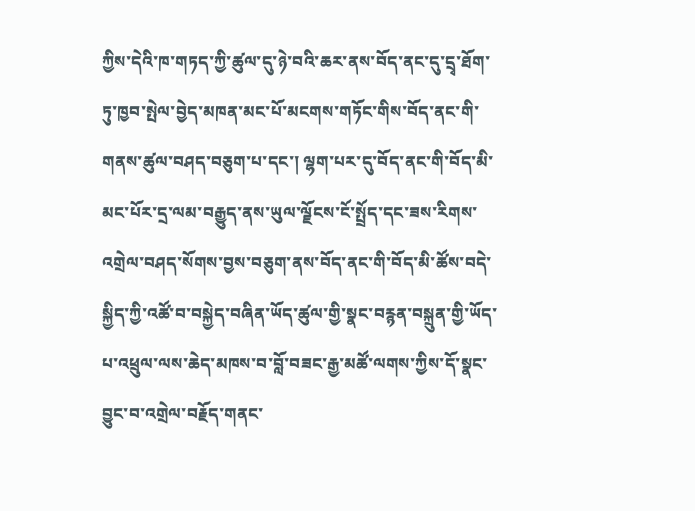ཀྱིས་དེའི་ཁ་གཏད་ཀྱི་ཚུལ་དུ་ཉེ་བའི་ཆར་ནས་བོད་ནང་དུ་དྲྭ་ཐོག་ཏུ་ཁྱབ་སྤེལ་བྱེད་མཁན་མང་པོ་མངགས་གཏོང་གིས་བོད་ནང་གི་གནས་ཚུལ་བཤད་བཅུག་པ་དང་། ལྷག་པར་དུ་བོད་ནང་གི་བོད་མི་མང་པོར་དྲ་ལམ་བརྒྱུད་ནས་ཡུལ་ལྗོངས་ངོ་སྤྲོད་དང་ཟས་རིགས་འགྲེལ་བཤད་སོགས་བྱས་བཅུག་ནས་བོད་ནང་གི་བོད་མི་ཚོས་བདེ་སྐྱིད་ཀྱི་འཚོ་བ་བསྐྱེད་བཞིན་ཡོད་ཚུལ་གྱི་སྣང་བརྙན་བསྐྲུན་གྱི་ཡོད་པ་འཕྲུལ་ལས་ཆེད་མཁས་བ་བློ་བཟང་རྒྱ་མཚོ་ལགས་ཀྱིས་དོ་སྣང་བྱུང་བ་འགྲེལ་བརྗོད་གནང་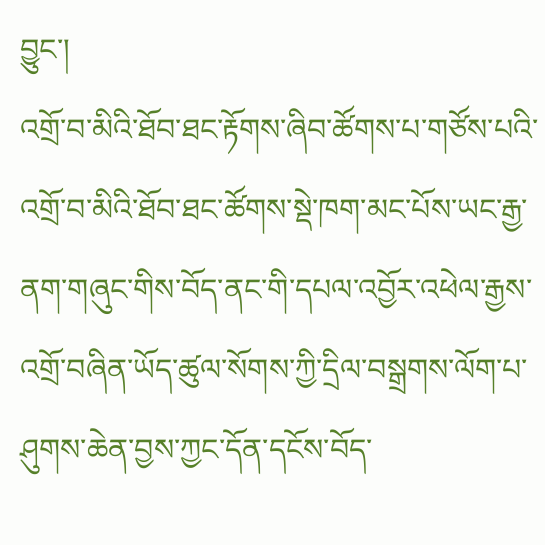བྱུང་།
འགྲོ་བ་མིའི་ཐོབ་ཐང་རྟོགས་ཞིབ་ཚོགས་པ་གཙོས་པའི་འགྲོ་བ་མིའི་ཐོབ་ཐང་ཚོགས་སྡེ་ཁག་མང་པོས་ཡང་རྒྱ་ནག་གཞུང་གིས་བོད་ནང་གི་དཔལ་འབྱོར་འཕེལ་རྒྱས་འགྲོ་བཞིན་ཡོད་ཚུལ་སོགས་ཀྱི་དྲིལ་བསྒྲགས་ལོག་པ་ཤུགས་ཆེན་བྱས་ཀྱང་དོན་དངོས་བོད་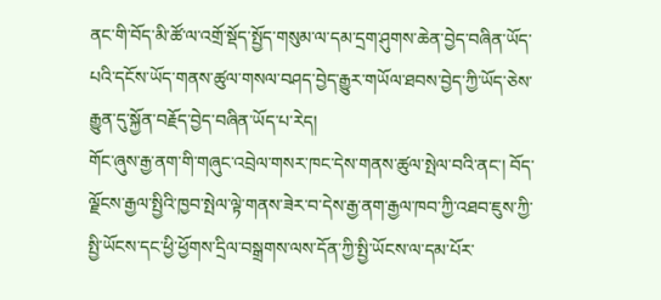ནང་གི་བོད་མི་ཚོ་ལ་འགྲོ་སྡོད་སྤྱོད་གསུམ་ལ་དམ་དྲག་ཤུགས་ཆེན་བྱེད་བཞིན་ཡོད་པའི་དངོས་ཡོད་གནས་ཚུལ་གསལ་བཤད་བྱེད་རྒྱུར་གཡོལ་ཐབས་བྱེད་ཀྱི་ཡོད་ཅེས་རྒྱུན་དུ་སྐྱོན་བརྗོད་བྱེད་བཞིན་ཡོད་པ་རེད།
གོང་ཞུས་རྒྱ་ནག་གི་གཞུང་འབྲེལ་གསར་ཁང་དེས་གནས་ཚུལ་སྤེལ་བའི་ནང་། བོད་ལྗོངས་རྒྱལ་སྤྱིའི་ཁྱབ་སྤེལ་ལྟེ་གནས་ཟེར་བ་དེས་རྒྱ་ནག་རྒྱལ་ཁབ་ཀྱི་འཐབ་ཇུས་ཀྱི་སྤྱི་ཡོངས་དང་ཕྱི་ཕྱོགས་དྲིལ་བསྒྲགས་ལས་དོན་ཀྱི་སྤྱི་ཡོངས་ལ་དམ་པོར་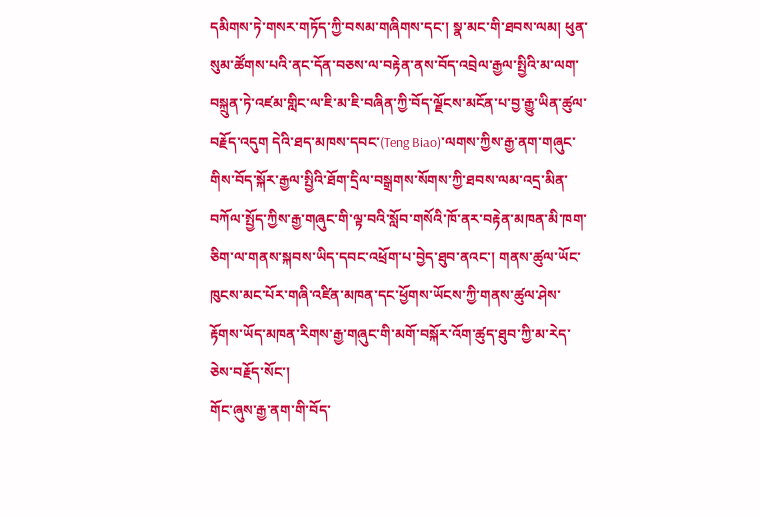དམིགས་ཏེ་གསར་གཏོད་ཀྱི་བསམ་གཞིགས་དང་། སྣ་མང་གི་ཐབས་ལམ། ཕུན་སུམ་ཚོགས་པའི་ནང་དོན་བཅས་ལ་བརྟེན་ནས་བོད་འབྲེལ་རྒྱལ་སྤྱིའི་མ་ལག་བསྐྲུན་ཏེ་འཛམ་གླིང་ལ་ཇི་མ་ཇི་བཞིན་ཀྱི་བོད་ལྗོངས་མངོན་པ་བྱ་རྒྱུ་ཡིན་ཚུལ་བརྗོད་འདུག དེའི་ཐད་མཁས་དབང་(Teng Biao)་ལགས་ཀྱིས་རྒྱ་ནག་གཞུང་གིས་བོད་སྐོར་རྒྱལ་སྤྱིའི་ཐོག་དྲིལ་བསྒྲགས་སོགས་ཀྱི་ཐབས་ལམ་འདྲ་མིན་བཀོལ་སྤྱོད་ཀྱིས་རྒྱ་གཞུང་གི་ལྟ་བའི་སློབ་གསོའི་ཁོ་ནར་བརྟེན་མཁན་མི་ཁག་ཅིག་ལ་གནས་སྐབས་ཡིད་དབང་འཕྲོག་པ་བྱེད་ཐུབ་ནའང་། གནས་ཚུལ་ཡོང་ཁུངས་མང་པོར་གཞི་འཛིན་མཁན་དང་ཕྱོགས་ཡོངས་ཀྱི་གནས་ཚུལ་ཤེས་རྟོགས་ཡོད་མཁན་རིགས་རྒྱ་གཞུང་གི་མགོ་བསྐོར་འོག་ཚུད་ཐུབ་ཀྱི་མ་རེད་ཅེས་བརྗོད་སོང་།
གོང་ཞུས་རྒྱ་ནག་གི་བོད་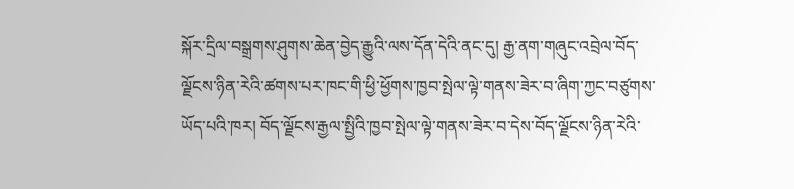སྐོར་དྲིལ་བསྒྲགས་ཤུགས་ཆེན་བྱེད་རྒྱུའི་ལས་དོན་དེའི་ནང་དུ། རྒྱ་ནག་གཞུང་འབྲེལ་བོད་ལྗོངས་ཉིན་རེའི་ཚགས་པར་ཁང་གི་ཕྱི་ཕྱོགས་ཁྱབ་སྤེལ་ལྟེ་གནས་ཟེར་བ་ཞིག་ཀྱང་བཙུགས་ཡོད་པའི་ཁར། བོད་ལྗོངས་རྒྱལ་སྤྱིའི་ཁྱབ་སྤེལ་ལྟེ་གནས་ཟེར་བ་དེས་བོད་ལྗོངས་ཉིན་རེའི་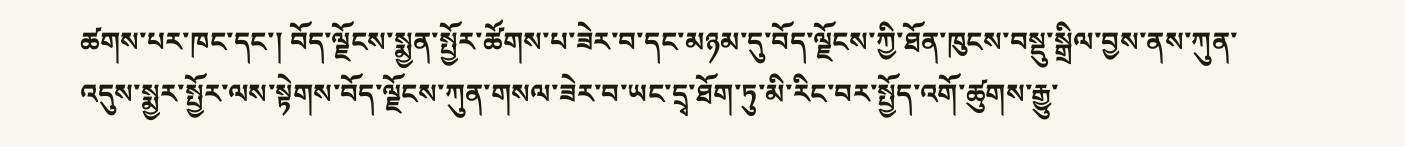ཚགས་པར་ཁང་དང་། བོད་ལྗོངས་སྨྱན་སྤྱོར་ཚོགས་པ་ཟེར་བ་དང་མཉམ་དུ་བོད་ལྗོངས་ཀྱི་ཐོན་ཁུངས་བསྡུ་སྒྲིལ་བྱས་ནས་ཀུན་འདུས་སྨྱར་སྤྱོར་ལས་སྟེགས་བོད་ལྗོངས་ཀུན་གསལ་ཟེར་བ་ཡང་དྲྭ་ཐོག་ཏུ་མི་རིང་བར་སྤྱོད་འགོ་ཚུགས་རྒྱུ་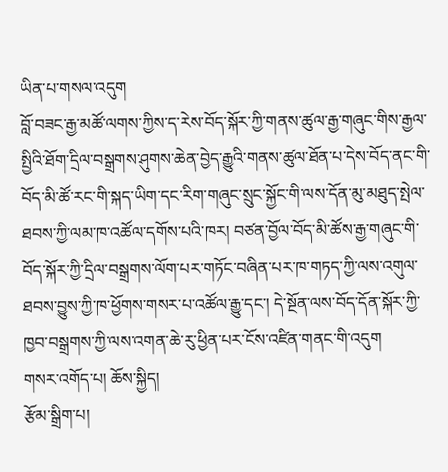ཡིན་པ་གསལ་འདུག
བློ་བཟང་རྒྱ་མཚོ་ལགས་ཀྱིས་ད་རེས་བོད་སྐོར་ཀྱི་གནས་ཚུལ་རྒྱ་གཞུང་གིས་རྒྱལ་སྤྱིའི་ཐོག་དྲིལ་བསྒྲགས་ཤུགས་ཆེན་བྱེད་རྒྱུའི་གནས་ཚུལ་ཐོན་པ་དེས་བོད་ནང་གི་བོད་མི་ཚོ་རང་གི་སྐད་ཡིག་དང་རིག་གཞུང་སྲུང་སྐྱོང་གི་ལས་དོན་མུ་མཐུད་སྤེལ་ཐབས་ཀྱི་ལམ་ཁ་འཚོལ་དགོས་པའི་ཁར། བཙན་བྱོལ་བོད་མི་ཚོས་རྒྱ་གཞུང་གི་བོད་སྐོར་ཀྱི་དྲིལ་བསྒྲགས་ལོག་པར་གཏོང་བཞིན་པར་ཁ་གཏད་ཀྱི་ལས་འགུལ་ཐབས་བྱུས་ཀྱི་ཁ་ཕྱོགས་གསར་པ་འཚོལ་རྒྱུ་དང་། དེ་སྔོན་ལས་བོད་དོན་སྐོར་ཀྱི་ཁྱབ་བསྒྲགས་ཀྱི་ལས་འགན་ཆེ་རུ་ཕྱིན་པར་ངོས་འཛིན་གནང་གི་འདུག
གསར་འགོད་པ། ཆོས་སྐྱིད།
རྩོམ་སྒྲིག་པ།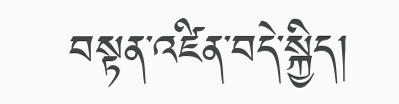བསྟན་འཛིན་བདེ་སྐྱིད།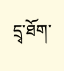དྲྭ་ཐོག་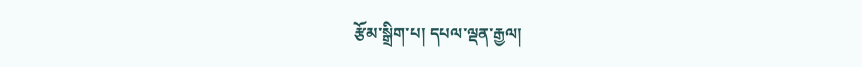རྩོམ་སྒྲིག་པ། དཔལ་ལྡན་རྒྱལ།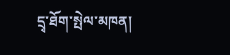དྲྭ་ཐོག་སྤེལ་མཁན།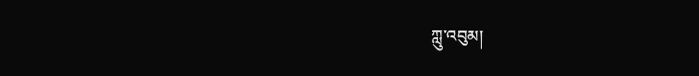ཀླུ་འབུམ།